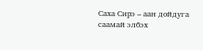Саха Сирэ – аан дойдуга саамай элбэх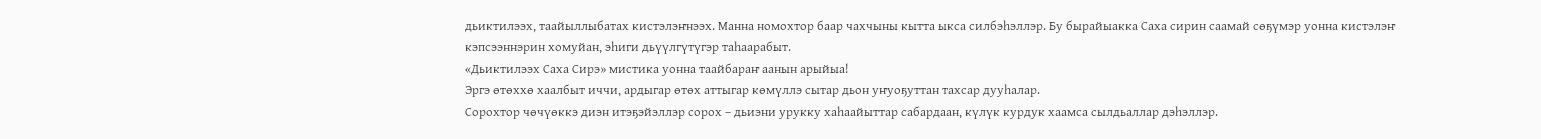дьиктилээх, таайыллыбатах кистэлэҥнээх. Манна номохтор баар чахчыны кытта ыкса силбэһэллэр. Бу бырайыакка Саха сирин саамай сөҕүмэр уонна кистэлэҥ кэпсээннэрин хомуйан, эһиги дьүүлгүтүгэр таһаарабыт.
«Дьиктилээх Саха Сирэ» мистика уонна таайбараҥ аанын арыйыа!
Эргэ өтөххө хаалбыт иччи, ардыгар өтөх аттыгар көмүллэ сытар дьон уҥуоҕуттан тахсар дууһалар.
Сорохтор чөчүөккэ диэн итэҕэйэллэр сорох – дьиэни урукку хаһаайыттар сабардаан, күлүк курдук хаамса сылдьаллар дэһэллэр.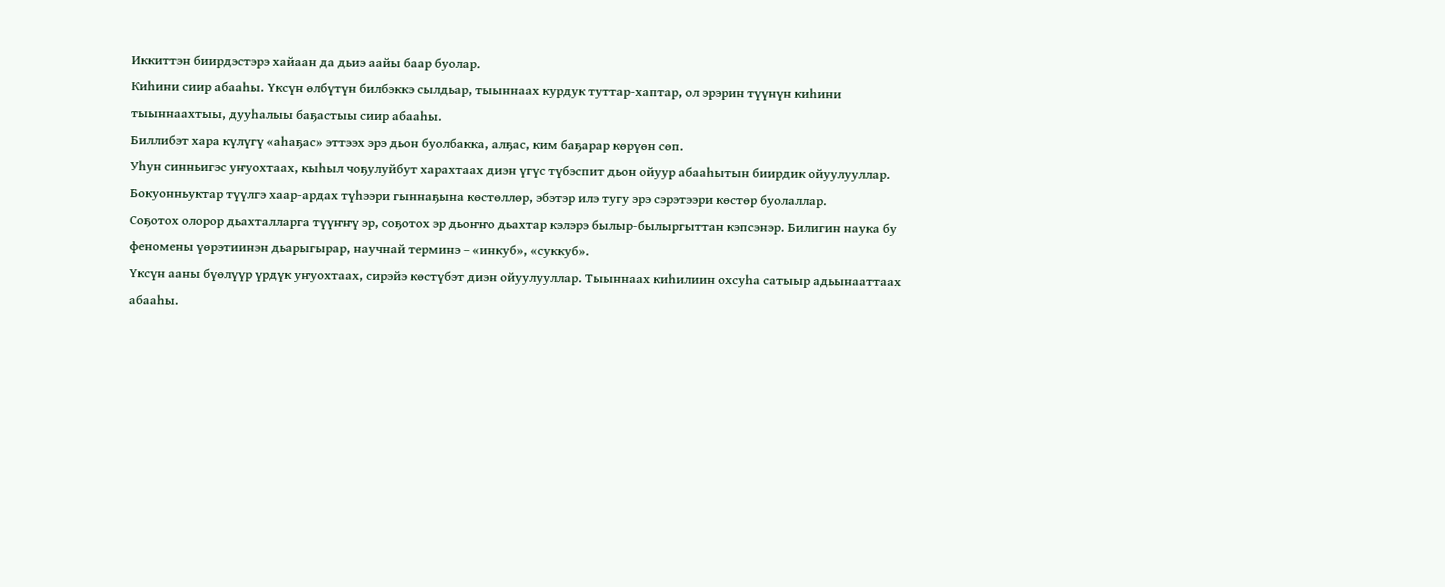Иккиттэн биирдэстэрэ хайаан да дьиэ аайы баар буолар.
Киһини сиир абааһы. Үксүн өлбүтүн билбэккэ сылдьар, тыыннаах курдук туттар-хаптар, ол эрэрин түүнүн киһини тыыннаахтыы, дууһалыы баҕастыы сиир абааһы.
Биллибэт хара күлүгү «аһаҕас» эттээх эрэ дьон буолбакка, алҕас, ким баҕарар көрүөн сөп.
Уһун синньигэс уҥуохтаах, кыһыл чоҕулуйбут харахтаах диэн үгүс түбэспит дьон ойуур абааһытын биирдик ойуулууллар.
Бокуонньуктар түүлгэ хаар-ардах түһээри гыннаҕына көстөллөр, эбэтэр илэ тугу эрэ сэрэтээри көстөр буолаллар.
Соҕотох олорор дьахталларга түүҥҥү эр, соҕотох эр дьоҥҥо дьахтар кэлэрэ былыр-былыргыттан кэпсэнэр. Билигин наука бу феномены үөрэтиинэн дьарыгырар, научнай терминэ – «инкуб», «суккуб».
Үксүн ааны бүөлүүр үрдүк уҥуохтаах, сирэйэ көстүбэт диэн ойуулууллар. Тыыннаах киһилиин охсуһа сатыыр адьынааттаах абааһы.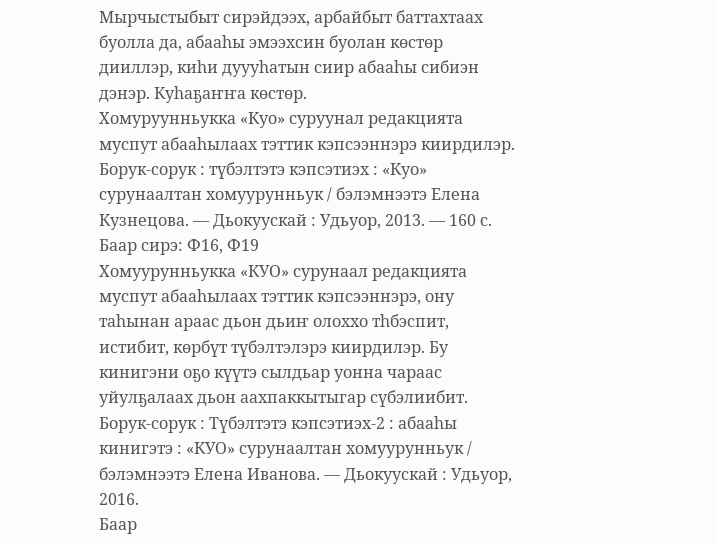Мырчыстыбыт сирэйдээх, арбайбыт баттахтаах буолла да, абааһы эмээхсин буолан көстөр дииллэр, киһи дуууһатын сиир абааһы сибиэн дэнэр. Куһаҕаҥҥа көстөр.
Хомуруунньукка «Куо» суруунал редакцията муспут абааһылаах тэттик кэпсээннэрэ киирдилэр.
Борук-сорук : түбэлтэтэ кэпсэтиэх : «Куо» сурунаалтан хомуурунньук / бэлэмнээтэ Елена
Кузнецова. — Дьокуускай : Удьуор, 2013. — 160 с.
Баар сирэ: Ф16, Ф19
Хомуурунньукка «КУО» сурунаал редакцията муспут абааһылаах тэттик кэпсээннэрэ, ону таһынан араас дьон дьиҥ олоххо тһбэспит, истибит, көрбүт түбэлтэлэрэ киирдилэр. Бу кинигэни оҕо күүтэ сылдьар уонна чараас уйулҕалаах дьон аахпаккытыгар сүбэлиибит.
Борук-сорук : Түбэлтэтэ кэпсэтиэх-2 : абааһы кинигэтэ : «КУО» сурунаалтан хомуурунньук / бэлэмнээтэ Елена Иванова. — Дьокуускай : Удьуор, 2016.
Баар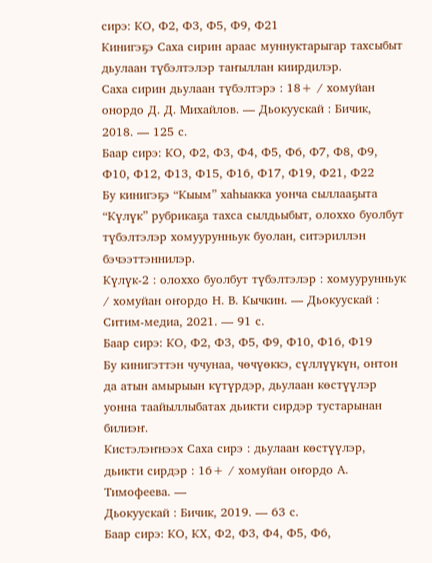сирэ: КО, Ф2, Ф3, Ф5, Ф9, Ф21
Кинигэҕэ Саха сирин араас муннуктарыгар тахсыбыт дьулаан түбэлтэлэр таҥыллан киирдилэр.
Саха сирин дьулаан түбэлтэрэ : 18+ / хомуйан онордо Д. Д. Михайлов. — Дьокуускай : Бичик, 2018. — 125 с.
Баар сирэ: КО, Ф2, Ф3, Ф4, Ф5, Ф6, Ф7, Ф8, Ф9, Ф10, Ф12, Ф13, Ф15, Ф16, Ф17, Ф19, Ф21, Ф22
Бу кинигэҕэ “Кыым” хаһыакка уонча сыллааҕыта “Күлүк” рубрикаҕа тахса сылдьыбыт, олоххо буолбут түбэлтэлэр хомуурунньук буолан, ситэриллэн бэчээттэннилэр.
Күлүк-2 : олоххо буолбут түбэлтэлэр : хомуурунньук / хомуйан оҥордо Н. В. Кычкин. — Дьокуускай : Ситим-медиа, 2021. — 91 с.
Баар сирэ: КО, Ф2, Ф3, Ф5, Ф9, Ф10, Ф16, Ф19
Бу кинигэттэн чучунаа, чөчүөккэ, сүллүүкүн, онтон да атын амырыын күтүрдэр, дьулаан көстүүлэр уонна таайыллыбатах дьикти сирдэр тустарынан билиэҥ.
Кистэлэҥнээх Саха сирэ : дьулаан көстүүлэр, дьикти сирдэр : 16+ / хомуйан оҥордо А. Тимофеева. —
Дьокуускай : Бичик, 2019. — 63 с.
Баар сирэ: КО, КХ, Ф2, Ф3, Ф4, Ф5, Ф6,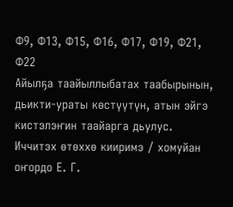Ф9, Ф13, Ф15, Ф16, Ф17, Ф19, Ф21, Ф22
Айылҕа таайыллыбатах таабырынын, дьикти-ураты көстүүтүн, атын эйгэ кистэлэҥин таайарга дьулус.
Иччитэх өтөххө кииримэ / хомуйан оҥордо Е. Г.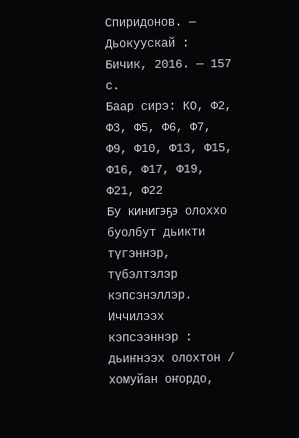Спиридонов. — Дьокуускай : Бичик, 2016. — 157 с.
Баар сирэ: КО, Ф2, Ф3, Ф5, Ф6, Ф7, Ф9, Ф10, Ф13, Ф15, Ф16, Ф17, Ф19, Ф21, Ф22
Бу кинигэҕэ олоххо буолбут дьикти түгэннэр, түбэлтэлэр кэпсэнэллэр.
Иччилээх кэпсээннэр : дьиҥнээх олохтон / хомуйан оҥордо,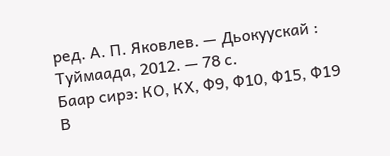ред. А. П. Яковлев. — Дьокуускай : Туймаада, 2012. — 78 с.
Баар сирэ: КО, КХ, Ф9, Ф10, Ф15, Ф19
В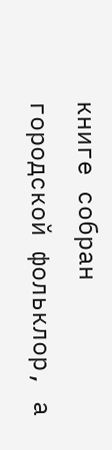книге собран городской фольклор, а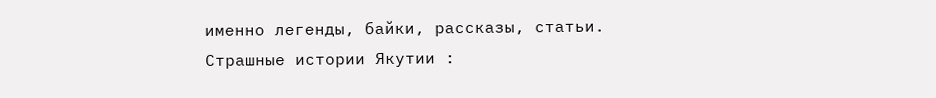именно легенды, байки, рассказы, статьи.
Страшные истории Якутии :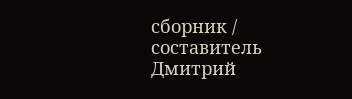сборник / составитель Дмитрий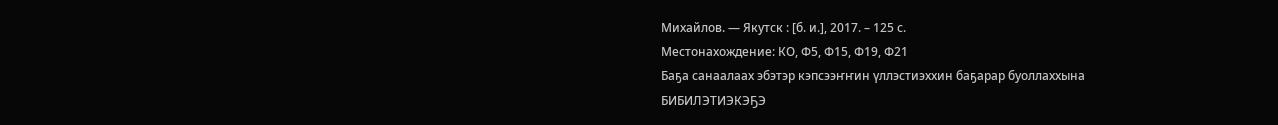Михайлов. — Якутск : [б. и.], 2017. – 125 с.
Местонахождение: КО, Ф5, Ф15, Ф19, Ф21
Баҕа санаалаах эбэтэр кэпсээҥҥин үллэстиэххин баҕарар буоллаххына
БИБИЛЭТИЭКЭҔЭ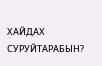ХАЙДАХ СУРУЙТАРАБЫН?